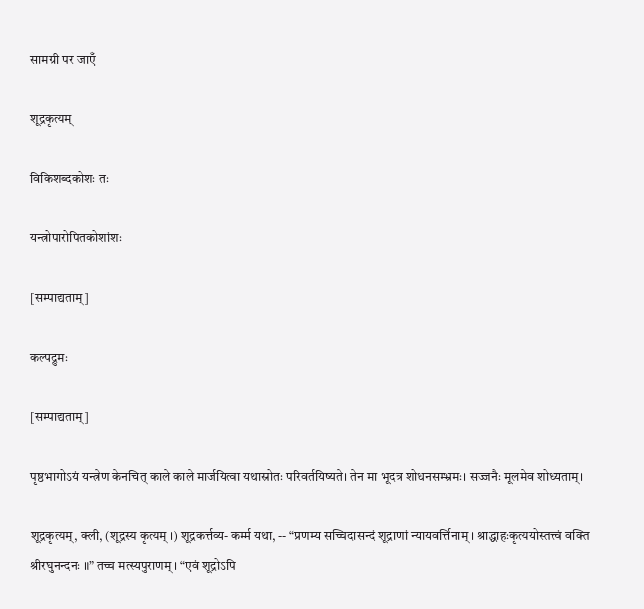सामग्री पर जाएँ

शूद्रकृत्यम्

विकिशब्दकोशः तः

यन्त्रोपारोपितकोशांशः

[सम्पाद्यताम्]

कल्पद्रुमः

[सम्पाद्यताम्]

पृष्ठभागोऽयं यन्त्रेण केनचित् काले काले मार्जयित्वा यथास्रोतः परिवर्तयिष्यते। तेन मा भूदत्र शोधनसम्भ्रमः। सज्जनैः मूलमेव शोध्यताम्।

शूद्रकृत्यम्, क्ली, (शूद्रस्य कृत्यम् ।) शूद्रकर्त्तव्य- कर्म्म यथा, -- “प्रणम्य सच्चिदासन्दं शूद्राणां न्यायवर्त्तिनाम् । श्राद्धाहःकृत्ययोस्तत्त्वं वक्ति श्रीरघुनन्दनः ॥” तच्च मत्स्यपुराणम् । “एवं शूद्रोऽपि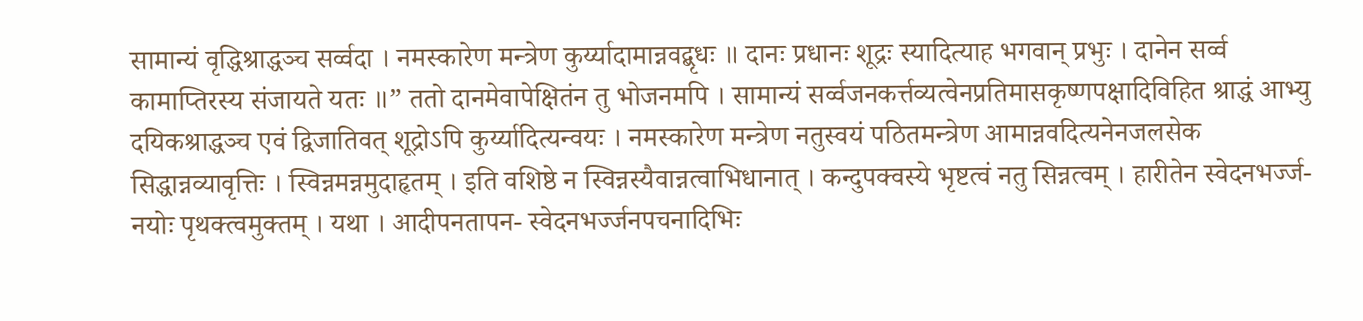सामान्यं वृद्धिश्राद्धञ्च सर्व्वदा । नमस्कारेण मन्त्रेण कुर्य्यादामान्नवद्बृधः ॥ दानः प्रधानः शूद्रः स्यादित्याह भगवान् प्रभुः । दानेन सर्व्व कामाप्तिरस्य संजायते यतः ॥” ततो दानमेवापेक्षितंन तु भोजनमपि । सामान्यं सर्व्वजनकर्त्तव्यत्वेनप्रतिमासकृष्णपक्षादिविहित श्राद्धं आभ्यु दयिकश्राद्धञ्च एवं द्विजातिवत् शूद्रोऽपि कुर्य्यादित्यन्वयः । नमस्कारेण मन्त्रेण नतुस्वयं पठितमन्त्रेण आमान्नवदित्यनेनजलसेक सिद्धान्नव्यावृत्तिः । स्विन्नमन्नमुदाहृतम् । इति वशिष्ठे न स्विन्नस्यैवान्नत्वाभिधानात् । कन्दुपक्वस्ये भृष्टत्वं नतु सिन्नत्वम् । हारीतेन स्वेदनभर्ज्ज- नयोः पृथक्त्वमुक्तम् । यथा । आदीपनतापन- स्वेदनभर्ज्जनपचनादिभिः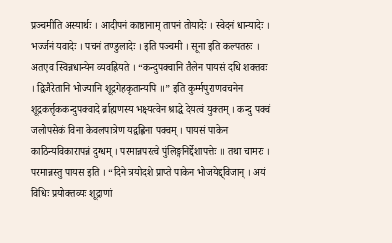प्रञ्चमीति अस्यार्थः । आदीपनं काष्ठानाम् तापनं तोयादेः । स्वेदनं धान्यादेः । भर्ज्जनं यवादेः । पचनं तण्डुलादेः । इति पञ्चमी । सूना इति कल्पतरुः । अतएव स्विन्नधान्येन व्यवह्रियते । “कन्दुपक्वानि तैलेन पायसं दधि शक्तवः । द्विजैरेतानि भोज्यानि शूद्रगेहकृतान्यपि ॥” इति कुर्म्मपुराणवचनेन शूद्रकर्त्तृककन्दुपक्वादे र्ब्राह्मणस्य भक्ष्यत्वेन श्राद्धे देयत्वं युक्तम् । कन्दु पक्वं जलोपसेकं विना केवलपात्रेण यद्वह्णिना पक्वम् । पायसं पाकेन काठिन्यविकारापन्नं दुग्धम् । परमान्नपरत्वे पुंलिङ्गनिर्द्देशापत्तेः ॥ तथा चामरः । परमान्नस्तु पायस इति । “दिने त्रयोदशे प्राप्ते पाकेन भोजयेद्द्विजान् । अयं विधिः प्रयोक्तव्यः शूद्राणां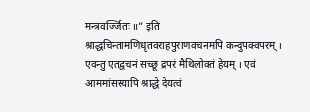मन्त्रवर्ज्जितः ॥” इति श्राद्धचिन्तामणिधृतवराहपुराणवचनमपि कन्दुपक्वपरम् । एवन्तु एतद्वचनं सच्छू द्रपरं मैथिलोक्तं हेयम् । एवं आममांसस्यापि श्राद्धे देयत्वं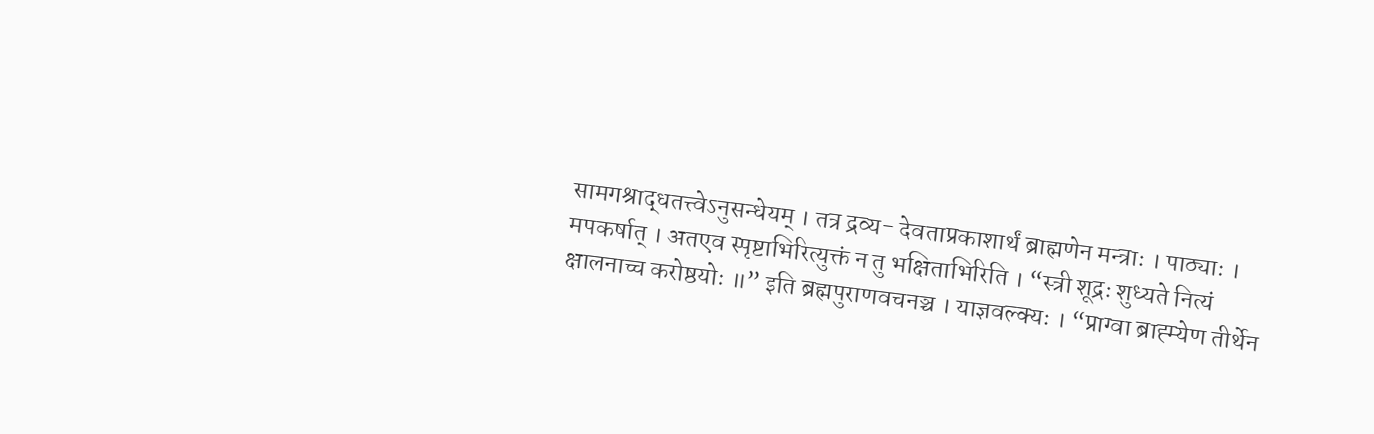सामगश्राद्धतत्त्वेऽनुसन्धेयम् । तत्र द्रव्य- देवताप्रकाशार्थं ब्राह्मणेन मन्त्राः । पाठ्याः । मपकर्षात् । अतएव स्पृष्टाभिरित्युक्तं न तु भक्षिताभिरिति । “स्त्री शूद्रः शुध्यते नित्यं क्षालनाच्च करोष्ठयोः ॥” इति ब्रह्मपुराणवचनञ्च । याज्ञवल्क्यः । “प्राग्वा ब्राह्म्येण तीर्थेन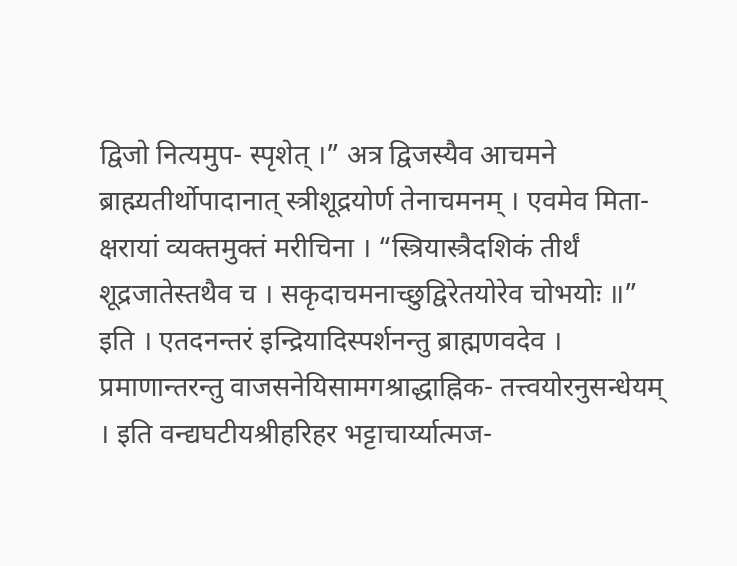द्विजो नित्यमुप- स्पृशेत् ।” अत्र द्विजस्यैव आचमने ब्राह्म्यतीर्थोपादानात् स्त्रीशूद्रयोर्ण तेनाचमनम् । एवमेव मिता- क्षरायां व्यक्तमुक्तं मरीचिना । “स्त्रियास्त्रैदशिकं तीर्थं शूद्रजातेस्तथैव च । सकृदाचमनाच्छुद्विरेतयोरेव चोभयोः ॥” इति । एतदनन्तरं इन्द्रियादिस्पर्शनन्तु ब्राह्मणवदेव । प्रमाणान्तरन्तु वाजसनेयिसामगश्राद्धाह्निक- तत्त्वयोरनुसन्धेयम् । इति वन्द्यघटीयश्रीहरिहर भट्टाचार्य्यात्मज-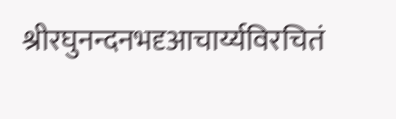श्रीरघुनन्दनभदृआचार्य्यविरचितं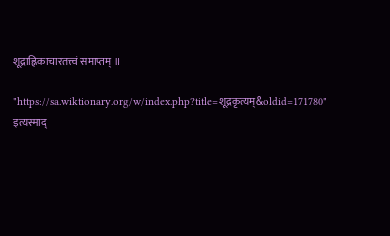शूद्राह्निकाचारतत्त्वं समाप्तम् ॥

"https://sa.wiktionary.org/w/index.php?title=शूद्रकृत्यम्&oldid=171780" इत्यस्माद्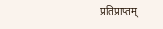प्रतिप्राप्तम्